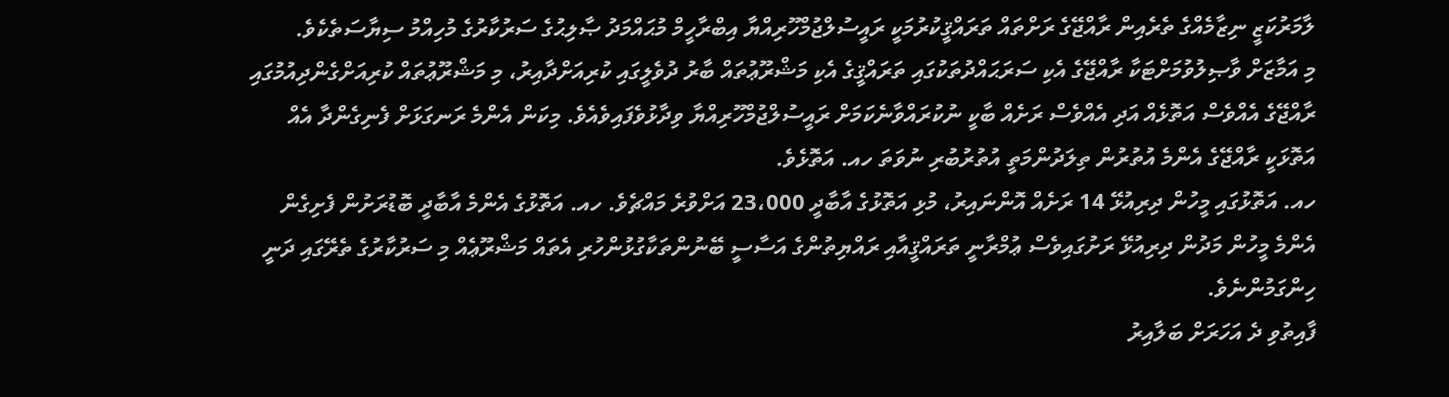ލާމަރުކަޒީ ނިޒާމެއްގެ ތެރެއިން ރާއްޖޭގެ ރަށްތައް ތަރައްޤީކުރުމަކީ ރައީސުލްޖުމްހޫރިއްޔާ އިބްރާހީމް މުޙައްމަދު ޞާލިޙުގެ ސަރުކާރުގެ މުހިއްމު ސިޔާސަތެކެވެ.
މި އަމާޒަށް ވާޞިލުވުމަށްޓަކާ ރާއްޖޭގެ އެކި ސަރަޙައްދުތަކުގައި ތަރައްޤީގެ އެކި މަޝްރޫޢުތައް ބާރު ދުވެލީގައި ކުރިއަށްދާއިރު، މި މަޝްރޫޢުތައް ކުރިއަށްގެންދިއުމުގައި ރާއްޖޭގެ އެއްވެސް އަތޮޅެއް އަދި އެއްވެސް ރަށެއް ބާކީ ނުކުރައްވާނެކަމަށް ރައީސުލްޖުމްހޫރިއްޔާ ވިދާޅުވެފައިވެއެވެ. މިކަން އެންމެ ރަނގަޅަށް ފެނިގެންދާ އެއް އަތޮޅަކީ ރާއްޖޭގެ އެންމެ އުތުރުން ތިލަދުންމަތީ އުތުރުބުރި ނުވަތަ ހއ. އަތޮޅެވެ.
ހއ. އަތޮޅުގައި މީހުން ދިރިއުޅޭ 14 ރަށެއް އޮންނައިރު، މުޅި އަތޮޅުގެ އާބާދީ 23،000 އަށްވުރެ މައްޗެވެ. ހއ. އަތޮޅުގެ އެންމެ އާބާދީ ބޮޑުރަށުން ފެށިގެން އެންމެ މީހުން މަދުން ދިރިއުޅޭ ރަށުގައިވެސް ޢުމްރާނީ ތަރައްޤީއާއި ރައްޔިތުންގެ އަސާސީ ބޭނުންތަކާގުޅުންހުރި އެތައް މަޝްރޫޢެއް މި ސަރުކާރުގެ ތެރޭގައި ދަނީ ހިންގަމުންނެވެ.
ފާއިތުވި ދެ އަހަރަށް ބަލާއިރު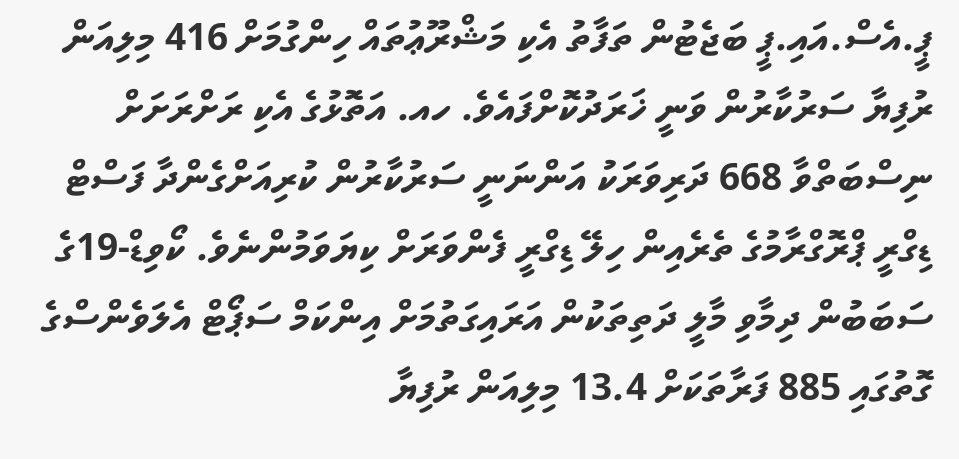ޕީ.އެސް.އައި.ޕީ ބަޖެޓުން ތަފާތު އެކި މަޝްރޫޢުތައް ހިންގުމަށް 416 މިލިއަން ރުފިޔާ ސަރުކާރުން ވަނީ ޚަރަދުކޮށްފައެވެ. ހއ. އަތޮޅުގެ އެކި ރަށްރަށަށް ނިސްބަތްވާ 668 ދަރިވަރަކު އަންނަނީ ސަރުކާރުން ކުރިއަށްގެންދާ ފަސްޓް ޑިގްރީ ޕްރޮގްރާމުގެ ތެރެއިން ހިލޭ ޑިގްރީ ފެންވަރަށް ކިޔަވަމުންނެވެ. ކޯވިޑް-19ގެ ސަބަބުން ދިމާވި މާލީ ދަތިތަކުން އަރައިގަތުމަށް އިންކަމް ސަޕޯޓް އެލަވެންސްގެ ގޮތުގައި 885 ފަރާތަކަށް 13.4 މިލިއަން ރުފިޔާ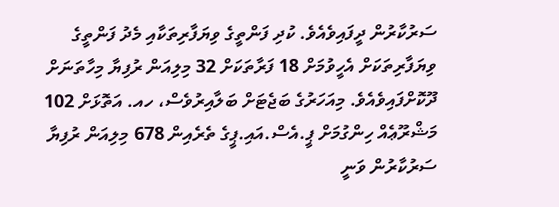ސަރުކާރުން ދީފައިވެއެވެ. ކުދި ފަންތީގެ ވިޔަފާރިތަކާއި މެދު ފަންތީގެ ވިޔަފާރިތަކަށް އެހީވުމަށް 18 ފަރާތަކަށް 32 މިލިއަން ރުފިޔާ މިހާތަނަށް ދޫކޮށްފައިވެއެވެ. މިއަހަރުގެ ބަޖެޓަށް ބަލާއިރުވެސް، ހއ. އަތޮޅަށް 102 މަޝްރޫޢެއް ހިންގުމަށް ޕީ.އެސް.އައި.ޕީގެ ތެރެއިން 678 މިލިއަން ރުފިޔާ ސަރުކާރުން ވަނީ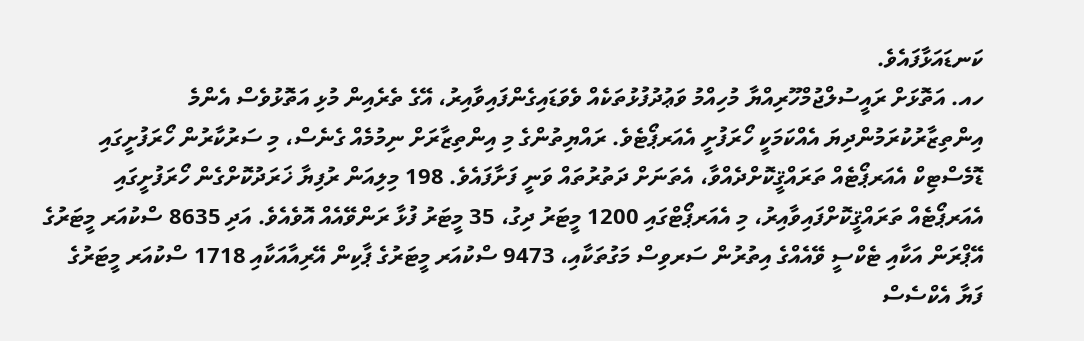ކަނޑައަޅާފައެވެ.
ހއ. އަތޮޅަށް ރައީސުލްޖުމްހޫރިއްޔާ މުހިއްމު ވަޢުދުފުޅުތަކެއް ވެވަޑައިގެންފައިވާއިރު، އޭގެ ތެރެއިން މުޅި އަތޮޅުވެސް އެންމެ އިންތިޒާރުކުރަމުންދިޔަ އެއްކަމަކީ ހޯރަފުށީ އެއަރޕޯޓެވެ. ރައްޔިތުންގެ މި އިންތިޒާރަށް ނިމުމެއް ގެނެސް، މި ސަރުކާރުން ހޯރަފުށީގައި ޑޮމެސްޓިކް އެއަރޕޯޓެއް ތަރައްޤީކޮށްދެއްވާ، އެތަނަށް ދަތުރުތައް ވަނީ ފަށާފައެވެ. 198 މިލިއަން ރުފިޔާ ޚަރަދުކޮށްގެން ހޯރަފުށީގައި އެއަރޕޯޓެއް ތަރައްޤީކޮށްފައިވާއިރު، މި އެއަރޕޯޓްގައި 1200 މީޓަރު ދިގު، 35 މީޓަރު ފުޅާ ރަންވޭއެއް އޮވެއެވެ. އަދި 8635 ސްކުއަރ މީޓަރުގެ އޭޕްރަން އަކާއި ޓެކްސީ ވޭއެއްގެ އިތުރުން ސަރވިސް މަގުތަކާއި، 9473 ސްކުއަރ މީޓަރުގެ ޕާކިން އޭރިއާއަކާއި 1718 ސްކުއަރ މީޓަރުގެ ފަޔާ އެކްސެސް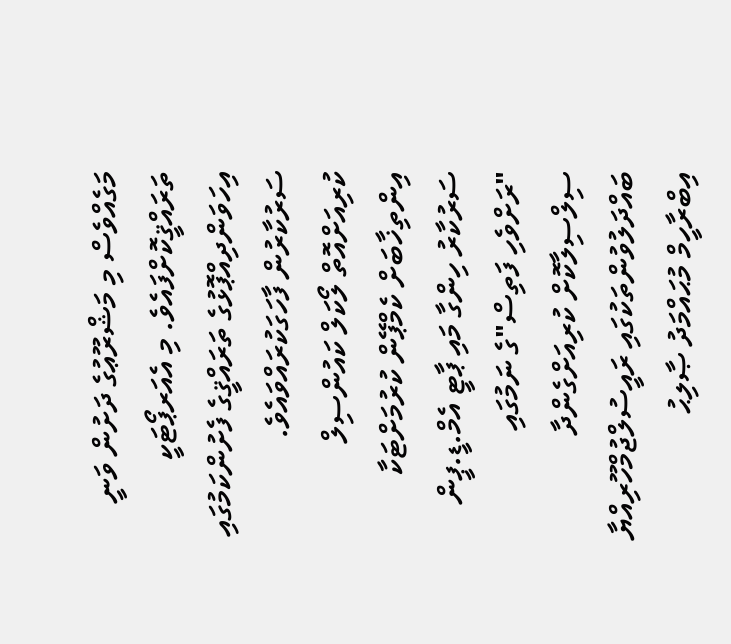މަގެއްވެސް މި މަޝްރޫޢުގެ ދަށުން ވަނީ ތަރައްޤީކޮށްފައެވެ. މި އެއަރޕޯޓަކީ އިހަވަންދިއްޕޮޅުގެ ތަރައްޤީގެ ފެށުންކަމުގައި ސަރުކާރުން ފާހަގަކުރައްވައެވެ.
ކުރިއަށްއޮތް ލޯކަލް ކައުންސިލް އިންތިޚާބަށް ކެމްޕޭން ކުރުމަށްޓަކާ ސަރުކާރު ހިންގާ މައި ޕާޓީ އެމް.ޑީ.ޕީން "ރަށްވެހި ފަތިސް"ގެ ނަމުގައި ސިލްސިލާކޮށް ކުރިއަށްގެންދާ ބައްދަލުވުންތަކުގައި ރައީސުލްޖުމްހޫރިއްޔާ އިބްރާހީމް މުޙައްމަދު ޞާލިޙު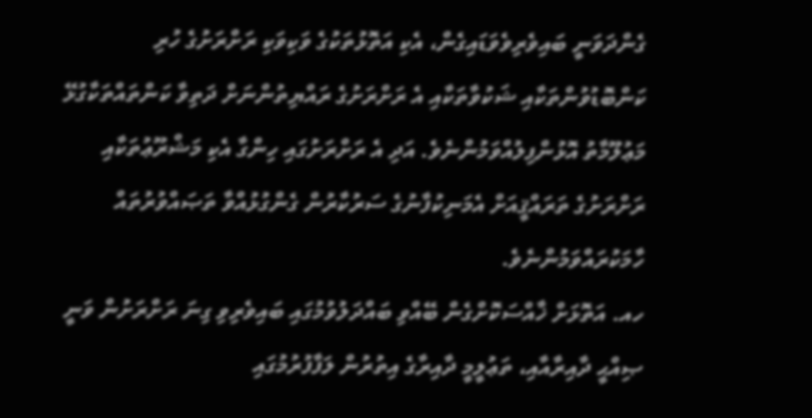ގެންދަވަނީ ބައިވެރިވެވަޑައިގެން، އެކި އަތޮޅުތަކުގެ ވަކިވަކި ރަށްރަށުގެ ހުރި ކަންބޮޑުވުންތަކާއި ޝަކުވާތަކާއި އެ ރަށްރަށުގެ ރައްޔިތުންނަށް ދަތިވާ ކަންތައްތަކާގުޅޭ މަޢުލޫމާތު އޮޅުންފިލުއްވަމުންނެވެ. އަދި އެ ރަށްރަށުގައި ހިންގާ އެކި މަޝްރޫޢުތަކާއި ރަށްރަށުގެ ތަރައްޤީއަށް އެމަނިކުފާނުގެ ސަރުކާރުން ގެންގުޅުއްވާ ތަޞައްވުރުތައް ހާމަކުރައްވަމުންނެވެ.
ހއ. އަތޮޅަށް ޚާއްސަކޮށްގެން ބޭއްވި ބައްދަލުވުމުގައި ބައިވެރިވި ގިނަ ރަށްރަށުން ވަނީ ޞިއްޙީ ދާއިރާއާއި، ތަޢުލީމީ ދާއިރާގެ އިތުރުން ލަފާފުރުމުގައި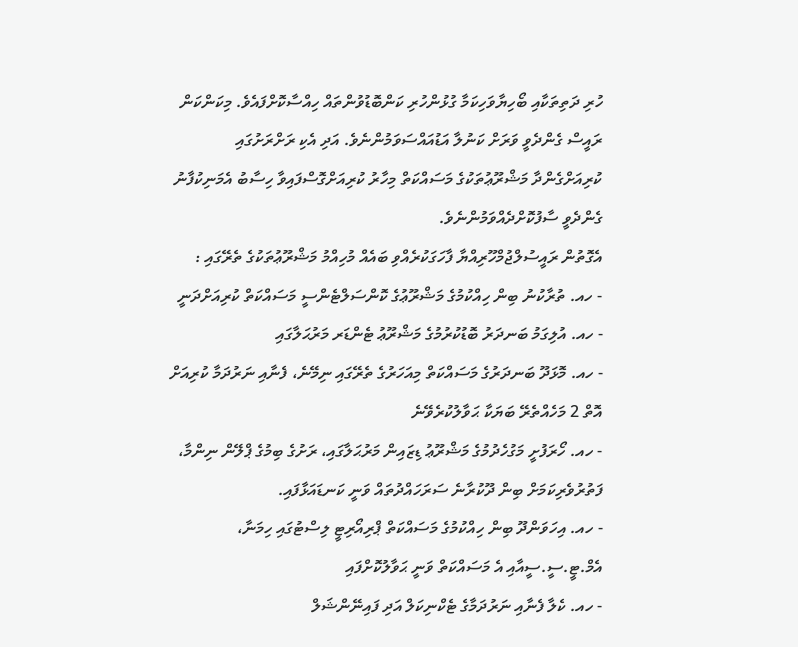ހުރި ދަތިތަކާއި ބޯހިޔާވަހިކަމާ ގުޅުންހުރި ކަންބޮޑުވުންތައް ހިއްސާކޮށްފައެވެ. މިކަންކަން ރައީސް ގެންދެވީ ވަރަށް ކަނުލާ އަޑުއައްސަވަމުންނެވެ. އަދި އެކި ރަށްރަށުގައި ކުރިއަށްގެންދާ މަޝްރޫޢުތަކުގެ މަސައްކަތް މިހާރު ކުރިއަށްގޮސްފައިވާ ހިސާބު އެމަނިކުފާނު ގެންދެވީ ސާފުކޮށްދެއްވަމުންނެވެ.
އެގޮތުން ރައީސުލްޖުމްހޫރިއްޔާ ފާހަގަކުރެއްވި ބައެއް މުހިއްމު މަޝްރޫޢުތަކުގެ ތެރޭގައި :
- ހއ. ތުރާކުނު ބިން ހިއްކުމުގެ މަޝްރޫޢުގެ ކޮންސަލްޓެންސީ މަސައްކަތް ކުރިއަށްދަނީ
- ހއ. އުލިގަމު ބަނދަރު ބޮޑުކުރުމުގެ މަޝްރޫޢު ޓެންޑަރ މަރުޙަލާގައި
- ހއ. މޮޅަދޫ ބަނދަރުގެ މަސައްކަތް މިއަހަރުގެ ތެރޭގައި ނިމޭނެ، ފެނާއި ނަރުދަމާ ކުރިއަށް އޮތް 2 މަހެއްތެރޭ ބަޔަކާ ޙަވާލުކުރެވޭނެ
- ހއ. ހޯރަފުށީ މަގުހެދުމުގެ މަޝްރޫޢު ޑިޒައިން މަރުޙަލާގައި، ރަށުގެ ބިމުގެ ޕްލޭން ނިންމާ، ފަތުރުވެރިކަމަށް ބިން ދޫކުރާނެ ސަރަހައްދުތައް ވަނީ ކަނޑައަޅާފައި.
- ހއ. އިހަވަންދޫ ބިން ހިއްކުމުގެ މަސައްކަތް ޕްރިއޯރިޓީ ލިސްޓުގައި ހިމަނާ، އެމް.ޓީ.ސީ.ސީއާއި އެ މަސައްކަތް ވަނީ ޙަވާލުކޮށްފައި
- ހއ. ކެލާ ފެނާއި ނަރުދަމާގެ ޓެކްނިކަލް އަދި ފައިނޭންޝަލް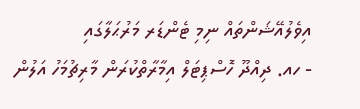އިވެލުއޭޝަންތައް ނިމި ޓެންޑަރ މަރުޙަލާގައި
- ހއ. ދިއްދޫ ހޮސްޕިޓަލް އިމާރާތްކުރަން މާރިޗުމަހު އަލުން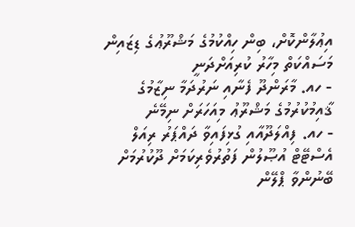އިޢުލާންކޮށް، ބިން ހިއްކުމުގެ މަޝްރޫޢުގެ ޑިޒައިން މަސައްކަތް މިހާރު ކުރިއަށްދަނީ
- ހއ. މާރަންދޫ ފެނާއި ނަރުދަމާ ނިޒާމުގެ ޤާއިމުކުރުމުގެ މަޝްރޫޢު މިއަހަރަށް ނިމޭނެ
- ހއ. ފިއްލަދޫއާއި ގުޅިފައިވާ ދައްޕަރު ރިއަލް އެސްޓޭޓް އުޞޫލުން ފަތުރުވެރިކަމަށް ދޫކުރުމަށް ބޭނުންވާ ޕްލޭން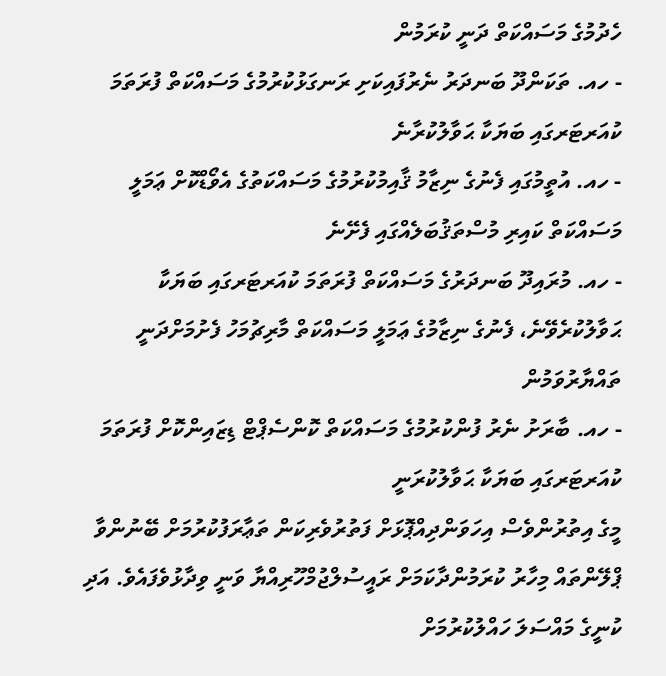ހެދުމުގެ މަސައްކަތް ދަނީ ކުރަމުން
- ހއ. ތަކަންދޫ ބަނދަރު ނެރުފައިކަށި ރަނގަޅުކުރުމުގެ މަސައްކަތް ފުރަތަމަ ކުއަރޓަރގައި ބަޔަކާ ޙަވާލުކުރާނެ
- ހއ. އުތީމުގައި ފެނުގެ ނިޒާމު ޤާއިމުކުރުމުގެ މަސައްކަތުގެ އެވޯޑްކޮށް ޢަމަލީ މަސައްކަތް ކައިރި މުސްތަޤުބަލެއްގައި ފެށޭނެ
- ހއ. މުރައިދޫ ބަނދަރުގެ މަސައްކަތް ފުރަތަމަ ކުއަރޓަރގައި ބަޔަކާ ޙަވާލުކުރެވޭނެ، ފެނުގެ ނިޒާމުގެ ޢަމަލީ މަސައްކަތް މާރިޗުމަހު ފެށުމަށްދަނީ ތައްޔާރުވަމުން
- ހއ. ބާރަށު ނެރު ފުންކުރުމުގެ މަސައްކަތް ކޮންސެޕްޓް ޑިޒައިންކޮށް ފުރަތަމަ ކުއަރޓަރގައި ބަޔަކާ ޙަވާލުކުރަނީ
މީގެ އިތުރުންވެސް އިހަވަންދިއްޕޮޅަށް ފަތުރުވެރިކަން ތަޢާރަފުކުރުމަށް ބޭނުންވާ ޕްލޭންތައް މިހާރު ކުރަމުންދާކަމަށް ރައީސުލްޖުމްހޫރިއްޔާ ވަނީ ވިދާޅުވެފައެވެ. އަދި ކުނީގެ މައްސަލަ ހައްލުކުރުމަށް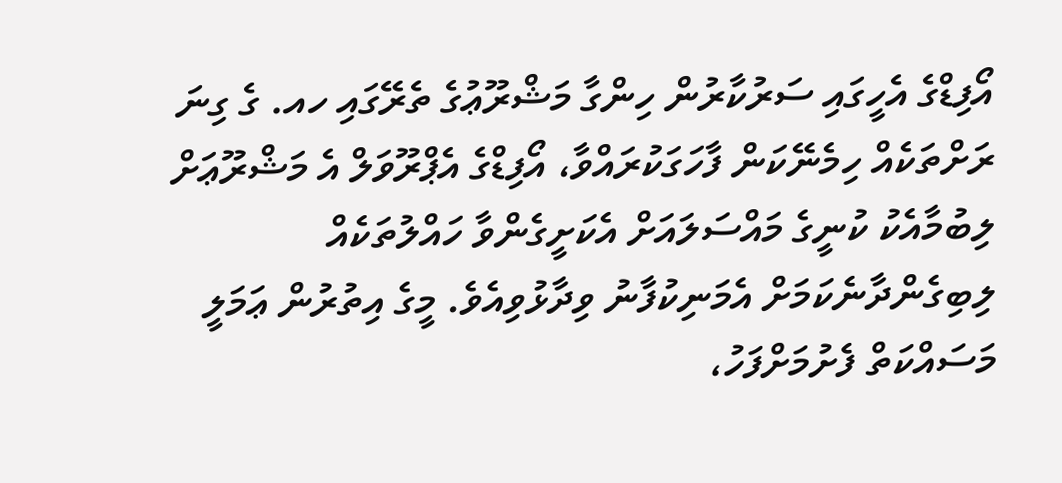އޯފިޑްގެ އެހީގައި ސަރުކާރުން ހިންގާ މަޝްރޫޢުގެ ތެރޭގައި ހއ. ގެ ގިނަ ރަށްތަކެއް ހިމެނޭކަން ފާހަގަކުރައްވާ، އޯފިޑްގެ އެޕްރޫވަލް އެ މަޝްރޫޢަށް ލިބުމާއެކު ކުނީގެ މައްސަލައަށް އެކަށީގެންވާ ހައްލުތަކެއް ލިބިގެންދާނެކަމަށް އެމަނިކުފާނު ވިދާޅުވިއެވެ. މީގެ އިތުރުން ޢަމަލީ މަސައްކަތް ފެށުމަށްފަހު،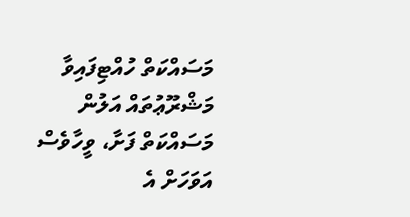މަސައްކަތް ހުއްޓިފައިވާ މަޝްރޫޢުތައް އަލުން މަސައްކަތް ފަށާ، ވީހާވެސް އަވަހަށް އެ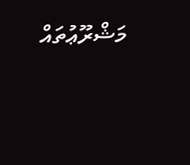މަޝްރޫޢުތައް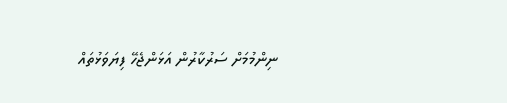ނިންމުމަށް ސަރުކާރުން އަޅަންޖެހޭ ފިޔަވަޅުތައް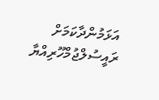އަޅަމުންދާކަމަށް ރައީސުލްޖުމްހޫރިއްޔާ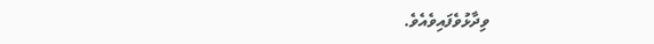ވިދާޅުވެފައިވެއެވެ.